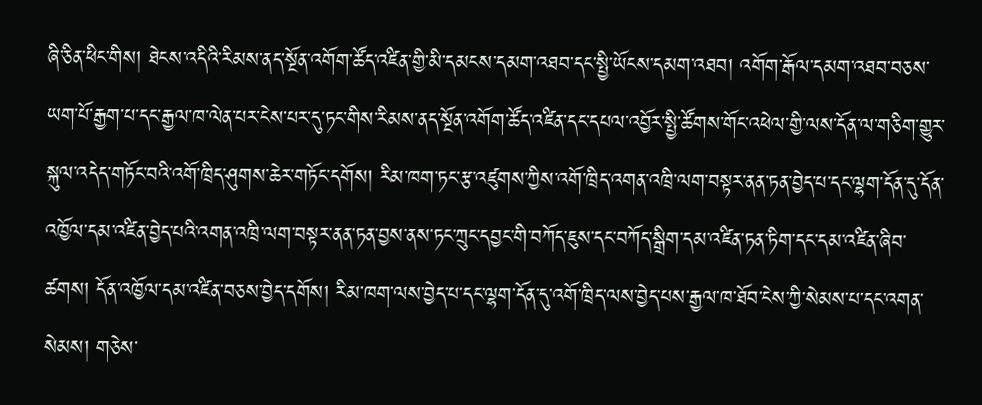ཞི་ཅིན་ཕིང་གིས། ཐེངས་འདིའི་རིམས་ནད་སྔོན་འགོག་ཚོད་འཛིན་གྱི་མི་དམངས་དམག་འཐབ་དང་སྤྱི་ཡོངས་དམག་འཐབ། འགོག་རྒོལ་དམག་འཐབ་བཅས་ཡག་པོ་རྒྱག་པ་དང་རྒྱལ་ཁ་ལེན་པར་ངེས་པར་དུ་ཏང་གིས་རིམས་ནད་སྔོན་འགོག་ཚོད་འཛིན་དང་དཔལ་འབྱོར་སྤྱི་ཚོགས་གོང་འཕེལ་གྱི་ལས་དོན་ལ་གཅིག་གྱུར་སྐུལ་འདེད་གཏོང་བའི་འགོ་ཁྲིད་ཤུགས་ཆེར་གཏོང་དགོས། རིམ་ཁག་ཏང་རྩ་འཛུགས་ཀྱིས་འགོ་ཁྲིད་འགན་འཁྲི་ལག་བསྟར་ནན་ཏན་བྱེད་པ་དང་ལྷག་དོན་དུ་དོན་འཁྱོལ་དམ་འཛིན་བྱེད་པའི་འགན་འཁྲི་ལག་བསྟར་ནན་ཏན་བྱས་ནས་ཏང་ཀྲུང་དབྱང་གི་བཀོད་ཇུས་དང་བཀོད་སྒྲིག་དམ་འཛིན་ཏན་ཏིག་དང་དམ་འཛིན་ཞིབ་ཚགས། དོན་འཁྱོལ་དམ་འཛིན་བཅས་བྱེད་དགོས། རིམ་ཁག་ལས་བྱེད་པ་དང་ལྷག་དོན་དུ་འགོ་ཁྲིད་ལས་བྱེད་པས་རྒྱལ་ཁ་ཐོབ་ངེས་ཀྱི་སེམས་པ་དང་འགན་སེམས། གཅེས་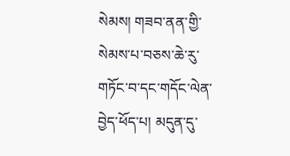སེམས། གཟབ་ནན་གྱི་སེམས་པ་བཅས་ཆེ་རུ་གཏོང་བ་དང་གདོང་ལེན་བྱེད་ཕོད་པ། མདུན་དུ་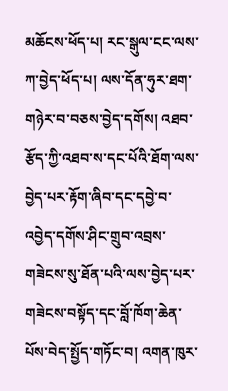མཆོངས་ཕོད་པ། རང་སྒུལ་ངང་ལས་ཀ་བྱེད་ཕོད་པ། ལས་དོན་ཧུར་ཐག་གཉེར་བ་བཅས་བྱེད་དགོས། འཐབ་རྩོད་ཀྱི་འཐབ་ས་དང་པོའི་ཐོག་ལས་བྱེད་པར་རྟོག་ཞིབ་དང་དབྱེ་བ་འབྱེད་དགོས་ཤིང་གྲུབ་འབྲས་གཟེངས་སུ་ཐོན་པའི་ལས་བྱེད་པར་གཟེངས་བསྟོད་དང་བློ་ཁོག་ཆེན་པོས་བེད་སྤྱོད་གཏོང་བ། འགན་ཁུར་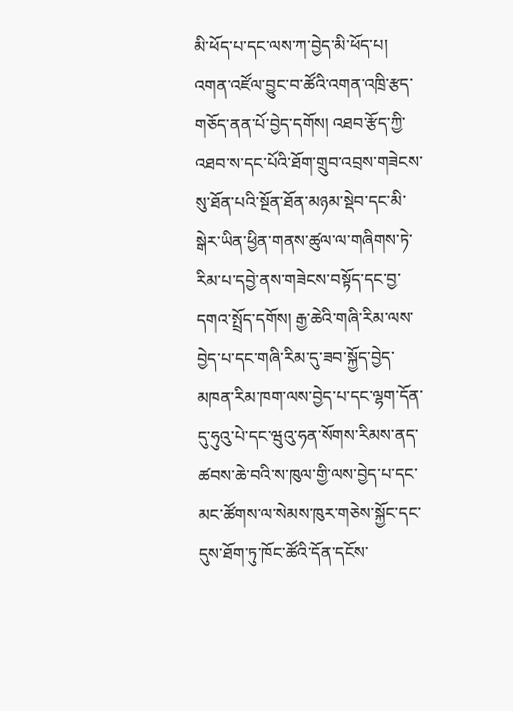མི་ཕོད་པ་དང་ལས་ཀ་བྱེད་མི་ཕོད་པ། འགན་འཛོལ་བྱུང་བ་ཚོའི་འགན་འཁྲི་རྩད་གཅོད་ནན་པོ་བྱེད་དགོས། འཐབ་རྩོད་ཀྱི་འཐབ་ས་དང་པོའི་ཐོག་གྲུབ་འབྲས་གཟེངས་སུ་ཐོན་པའི་སྔོན་ཐོན་མཉམ་སྡེབ་དང་མི་སྒེར་ཡིན་ཕྱིན་གནས་ཚུལ་ལ་གཞིགས་ཏེ་རིམ་པ་དབྱེ་ནས་གཟེངས་བསྟོད་དང་བྱ་དགའ་སྤྲོད་དགོས། རྒྱ་ཆེའི་གཞི་རིམ་ལས་བྱེད་པ་དང་གཞི་རིམ་དུ་ཟབ་སྐྱོད་བྱེད་མཁན་རིམ་ཁག་ལས་བྱེད་པ་དང་ལྷག་དོན་དུ་ཧུའུ་པེ་དང་ཝུའུ་ཧན་སོགས་རིམས་ནད་ཚབས་ཆེ་བའི་ས་ཁུལ་གྱི་ལས་བྱེད་པ་དང་མང་ཚོགས་ལ་སེམས་ཁུར་གཅེས་སྐྱོང་དང་དུས་ཐོག་ཏུ་ཁོང་ཚོའི་དོན་དངོས་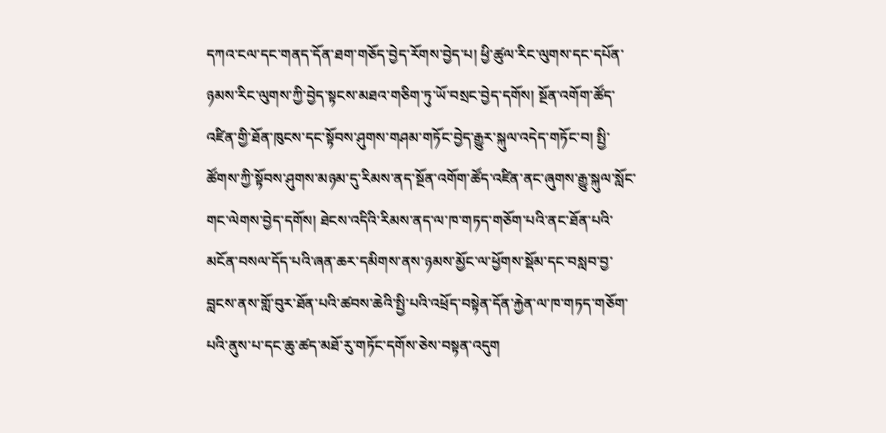དཀའ་ངལ་དང་གནད་དོན་ཐག་གཅོད་བྱེད་རོགས་བྱེད་པ། ཕྱི་ཚུལ་རིང་ལུགས་དང་དཔོན་ཉམས་རིང་ལུགས་ཀྱི་བྱེད་སྟངས་མཐའ་གཅིག་ཏུ་ཡོ་བསྲང་བྱེད་དགོས། སྔོན་འགོག་ཚོད་འཛིན་གྱི་ཐོན་ཁུངས་དང་སྟོབས་ཤུགས་གཤམ་གཏོང་བྱེད་རྒྱུར་སྐུལ་འདེད་གཏོང་བ། སྤྱི་ཚོགས་ཀྱི་སྟོབས་ཤུགས་མཉམ་དུ་རིམས་ནད་སྔོན་འགོག་ཚོད་འཛིན་ནང་ཞུགས་རྒྱུ་སྐུལ་སློང་གང་ལེགས་བྱེད་དགོས། ཐེངས་འདིའི་རིམས་ནད་ལ་ཁ་གཏད་གཅོག་པའི་ནང་ཐོན་པའི་མངོན་བསལ་དོད་པའི་ཞན་ཆར་དམིགས་ནས་ཉམས་མྱོང་ལ་ཕྱོགས་སྡོམ་དང་བསླབ་བྱ་བླངས་ནས་གློ་བུར་ཐོན་པའི་ཚབས་ཆེའི་སྤྱི་པའི་འཕྲོད་བསྟེན་དོན་རྐྱེན་ལ་ཁ་གཏད་གཅོག་པའི་ནུས་པ་དང་ཆུ་ཚད་མཐོ་རུ་གཏོང་དགོས་ཅེས་བསྟན་འདུག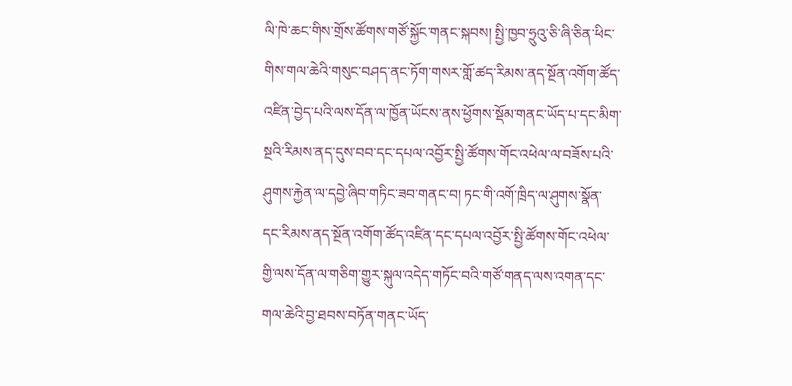ལི་ཁེ་ཆང་གིས་གྲོས་ཚོགས་གཙོ་སྐྱོང་གནང་སྐབས། སྤྱི་ཁྱབ་ཧྲུའུ་ཅི་ཞི་ཅིན་ཕིང་གིས་གལ་ཆེའི་གསུང་བཤད་ནང་ཏོག་གསར་གློ་ཚད་རིམས་ནད་སྔོན་འགོག་ཚོད་འཛིན་བྱེད་པའི་ལས་དོན་ལ་ཁྱོན་ཡོངས་ནས་ཕྱོགས་སྡོམ་གནང་ཡོད་པ་དང་མིག་སྔའི་རིམས་ནད་དུས་བབ་དང་དཔལ་འབྱོར་སྤྱི་ཚོགས་གོང་འཕེལ་ལ་བཟོས་པའི་ཤུགས་རྐྱེན་ལ་དབྱེ་ཞིབ་གཏིང་ཟབ་གནང་བ། ཏང་གི་འགོ་ཁྲིད་ལ་ཤུགས་སྣོན་དང་རིམས་ནད་སྔོན་འགོག་ཚོད་འཛིན་དང་དཔལ་འབྱོར་སྤྱི་ཚོགས་གོང་འཕེལ་གྱི་ལས་དོན་ལ་གཅིག་གྱུར་སྐུལ་འདེད་གཏོང་བའི་གཙོ་གནད་ལས་འགན་དང་གལ་ཆེའི་བྱ་ཐབས་བཏོན་གནང་ཡོད་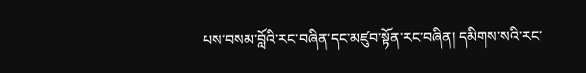པས་བསམ་བློའི་རང་བཞིན་དང་མཛུབ་སྟོན་རང་བཞིན། དམིགས་སའི་རང་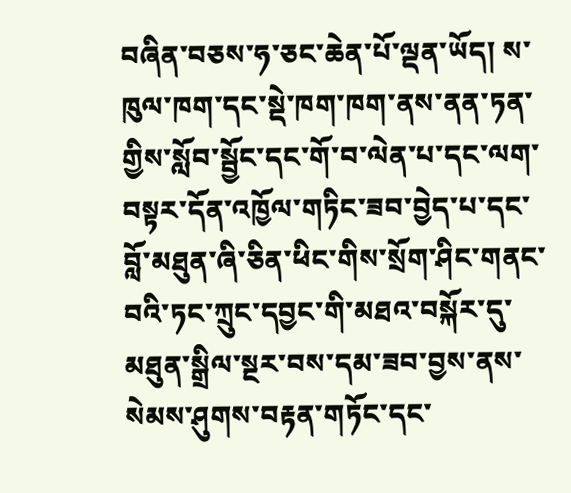བཞིན་བཅས་ཧ་ཅང་ཆེན་པོ་ལྡན་ཡོད། ས་ཁུལ་ཁག་དང་སྡེ་ཁག་ཁག་ནས་ནན་ཏན་གྱིས་སློབ་སྦྱོང་དང་གོ་བ་ལེན་པ་དང་ལག་བསྟར་དོན་འཁྱོལ་གཏིང་ཟབ་བྱེད་པ་དང་བློ་མཐུན་ཞི་ཅིན་ཕིང་གིས་སྲོག་ཤིང་གནང་བའི་ཏང་ཀྲུང་དབྱང་གི་མཐའ་བསྐོར་དུ་མཐུན་སྒྲིལ་སྔར་བས་དམ་ཟབ་བྱས་ནས་སེམས་ཤུགས་བརྟན་གཏོང་དང་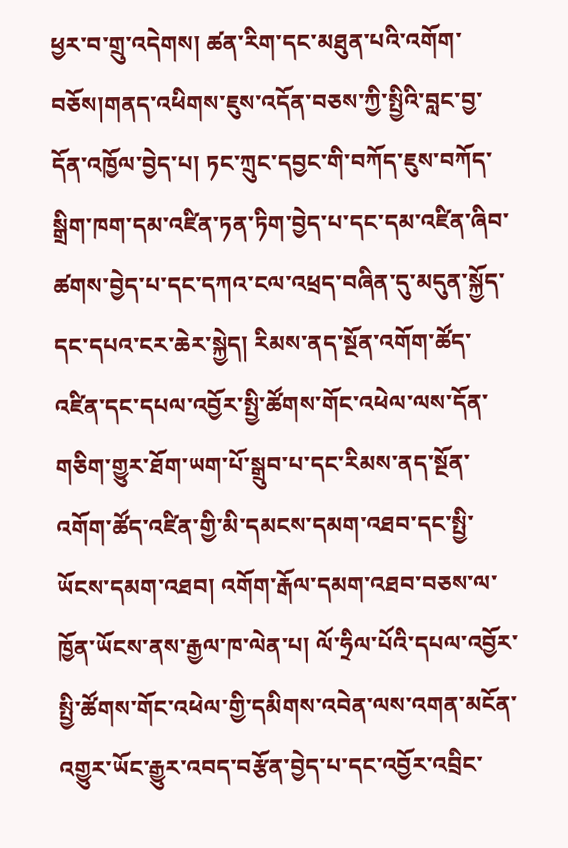ཕྱར་བ་གྲུ་འདེགས། ཚན་རིག་དང་མཐུན་པའི་འགོག་བཅོས།གནད་འཕིགས་ཇུས་འདོན་བཅས་ཀྱི་སྤྱིའི་བླང་བྱ་དོན་འཁྱོལ་བྱེད་པ། ཏང་ཀྲུང་དབྱང་གི་བཀོད་ཇུས་བཀོད་སྒྲིག་ཁག་དམ་འཛིན་ཏན་ཏིག་བྱེད་པ་དང་དམ་འཛིན་ཞིབ་ཚགས་བྱེད་པ་དང་དཀའ་ངལ་འཕྲད་བཞིན་དུ་མདུན་སྐྱོད་དང་དཔའ་ངར་ཆེར་སྐྱེད། རིམས་ནད་སྔོན་འགོག་ཚོད་འཛིན་དང་དཔལ་འབྱོར་སྤྱི་ཚོགས་གོང་འཕེལ་ལས་དོན་གཅིག་གྱུར་ཐོག་ཡག་པོ་སྒྲུབ་པ་དང་རིམས་ནད་སྔོན་འགོག་ཚོད་འཛིན་གྱི་མི་དམངས་དམག་འཐབ་དང་སྤྱི་ཡོངས་དམག་འཐབ། འགོག་རྒོལ་དམག་འཐབ་བཅས་ལ་ཁྱོན་ཡོངས་ནས་རྒྱལ་ཁ་ལེན་པ། ལོ་ཧྲིལ་པོའི་དཔལ་འབྱོར་སྤྱི་ཚོགས་གོང་འཕེལ་གྱི་དམིགས་འབེན་ལས་འགན་མངོན་འགྱུར་ཡོང་རྒྱུར་འབད་བརྩོན་བྱེད་པ་དང་འབྱོར་འབྲིང་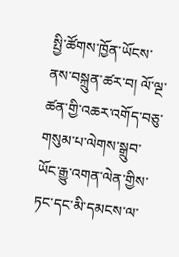སྤྱི་ཚོགས་ཁྱོན་ཡོངས་ནས་བསྐྲུན་ཚར་བ། ལོ་ལྔ་ཚན་གྱི་འཆར་འགོད་བཅུ་གསུམ་པ་ལེགས་སྒྲུབ་ཡོང་རྒྱུ་འགན་ལེན་གྱིས་ཏང་དང་མི་དམངས་ལ་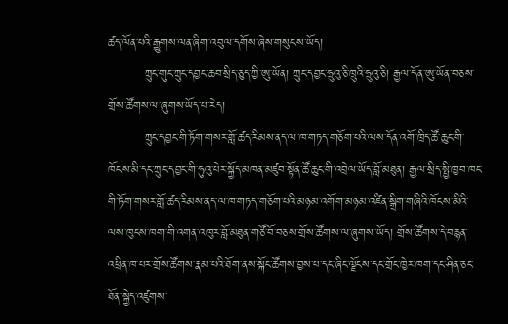ཚད་ལོན་པའི་རྒྱུགས་ལན་ཞིག་འབུལ་དགོས་ཞེས་གསུངས་ཡོད།
         ཀྲུང་གུང་ཀྲུང་དབྱང་ཆབ་སྲིད་ཅུད་ཀྱི་ཨུ་ཡོན། ཀྲུང་དབྱང་ཧྲུའུ་ཅི་ཁྲུའི་ཧྲུའུ་ཅི། རྒྱལ་དོན་ཨུ་ཡོན་བཅས་གྲོས་ཚོགས་ལ་ཞུགས་ཡོད་པ་རེད།
         ཀྲུང་དབྱང་གི་ཏོག་གསར་གློ་ཚད་རིམས་ནད་ལ་ཁ་གཏད་གཅོག་པའི་ལས་དོན་འགོ་ཁྲིད་ཚོ་ཆུང་གི་ཁོངས་མི་དང་ཀྲུང་དབྱང་གི་ཧུའུ་པེར་སྐྱོད་མཁན་མཛུབ་སྟོན་ཚོ་ཆུང་གི་འབྲེལ་ཡོད་བློ་མཐུན། རྒྱལ་སྲིད་སྤྱི་ཁྱབ་ཁང་གི་ཏོག་གསར་གློ་ཚད་རིམས་ནད་ལ་ཁ་གཏད་གཅོག་པའི་མཉམ་འགོག་མཉམ་འཛིན་སྒྲིག་གཞིའི་ཁོངས་མིའི་ལས་ཁུངས་ཁག་གི་འགན་འཁུར་བློ་མཐུན་གཙོ་བོ་བཅས་གྲོས་ཚོགས་ལ་ཞུགས་ཡོད། གྲོས་ཚོགས་དེ་བརྙན་འཕྲིན་ཁ་པར་གྲོས་ཚོགས་རྣམ་པའི་ཐོག་ནས་སྐོང་ཚོགས་བྱས་པ་དང་ཞིང་ལྗོངས་དང་གྲོང་ཁྱེར་ཁག་དང་ཤིན་ཅང་ཐོན་སྐྱེད་འཛུགས་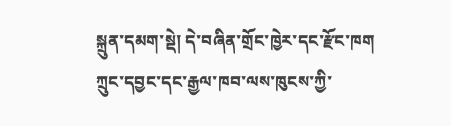སྐྲུན་དམག་སྡེ། དེ་བཞིན་གྲོང་ཁྱེར་དང་རྫོང་ཁག ཀྲུང་དབྱང་དང་རྒྱལ་ཁབ་ལས་ཁུངས་ཀྱི་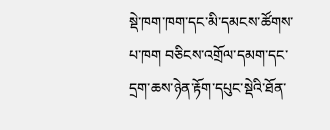སྡེ་ཁག་ཁག་དང་མི་དམངས་ཚོགས་པ་ཁག བཅིངས་འགྲོལ་དམག་དང་དྲག་ཆས་ཉེན་རྟོག་དཔུང་སྡེའི་ཐོན་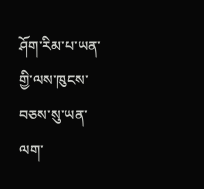ཤོག་རིམ་པ་ཡན་གྱི་ལས་ཁུངས་བཅས་སུ་ཡན་ལག་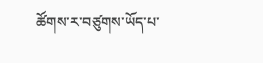ཚོགས་ར་བཙུགས་ཡོད་པ་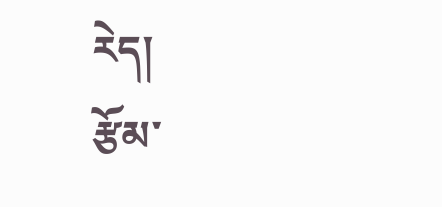རེད།
རྩོམ་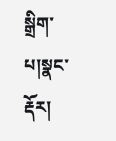སྒྲིག་པ།སྣང་རྡོར།